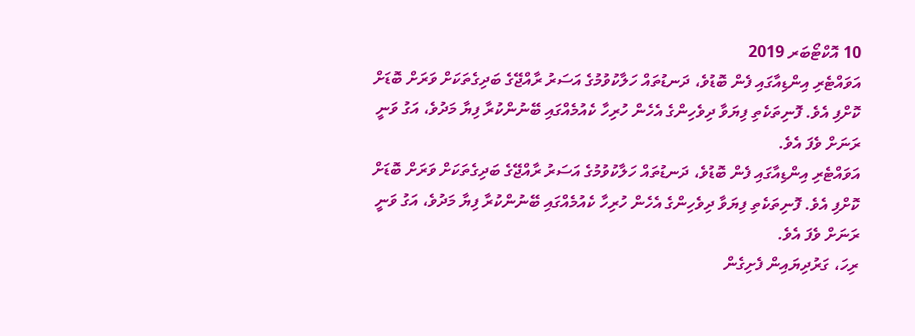10 އޮކްޓޯބަރ 2019
އަވައްޓެރި އިންޑިއާގައި ފެން ބޮޑުވެ، ދަނޑުތައް ހަލާކުވުމުގެ އަސަރު ރާއްޖޭގެ ބަދިގެތަކަށް ވަރަށް ބޮޑަށް ކޮށްފި އެވެ. ފޮނިތަކެތި ފިޔަވާ ދިވެހިންގެ އެހެން ހުރިހާ ކެއުމެއްގައި ބޭނުންކުރާ ފިޔާ މަދުވެ، އަގު ވަނީ ރަނަށް ވެފަ އެވެ.
އަވައްޓެރި އިންޑިއާގައި ފެން ބޮޑުވެ، ދަނޑުތައް ހަލާކުވުމުގެ އަސަރު ރާއްޖޭގެ ބަދިގެތަކަށް ވަރަށް ބޮޑަށް ކޮށްފި އެވެ. ފޮނިތަކެތި ފިޔަވާ ދިވެހިންގެ އެހެން ހުރިހާ ކެއުމެއްގައި ބޭނުންކުރާ ފިޔާ މަދުވެ، އަގު ވަނީ ރަނަށް ވެފަ އެވެ.
ރިހަ، ގަރުދިޔައިން ފެށިގެން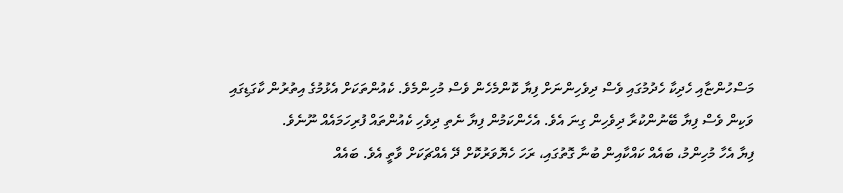މަސްހުންޏާއި ހެދިކާ ހެދުމުގައި ވެސް ދިވެހިންނަށް ފިޔާ ކޮންމެހެން ވެސް މުހިންމެވެ. ކެއުންތަކަށް އެޅުމުގެ އިތުރުން ކާގަޑިގައި ވަކިން ވެސް ފިޔާ ބޭނުންކުރާ ދިވެހިން ގިނަ އެވެ. އެހެންކަމުން ފިޔާ ނެތި ދިވެހި ކެއުންތައް ފުރިހަމައެއް ނޫނެވެ.
ފިޔާ އެހާ މުހިންމު، ބައެއް ކައްކާއިން ބުނާ ގޮތުގައި، ރަހަ ހެޔޮވަރުކޮށް ދޭ އެއްޗަކަށް ވާތީ އެވެ. ބައެއް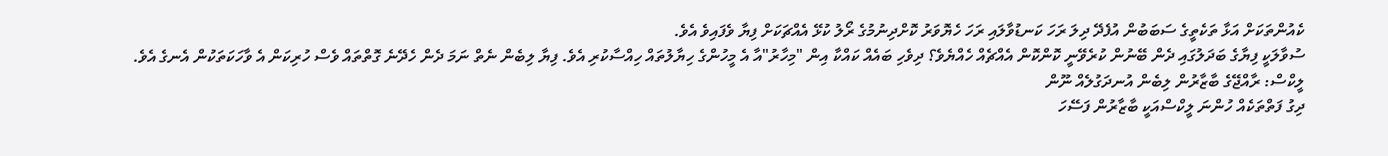ކެއުންތަކަށް އަޅާ ތަކެތީގެ ސަބަބުން އުފެދޭ ދިލަ ރަހަ ކަނޑުވާލައި ރަހަ ހެޔޮވަރު ކޮށްދިނުމުގެ ރޯލު ކުޅޭ އެއްޗަކަށް ފިޔާ ވެފައިވެ އެވެ.
ސުވާލަކީ ފިޔާގެ ބަދަލުގައި ދެން ބޭނުން ކުރެވޭނީ ކޮންކޮން އެއްޗެއް ހެއްޔެވެ؟ ދިވެހި ބައެއް ކައްކާ އިން "މިހާރު"އާ އެ މީހުންގެ ހިޔާލުތައް ހިއްސާކުރި އެވެ. ފިޔާ ލިބެން ނެތް ނަމަ ދެން ހެދޭނެ ގޮތްތައް ވެސް ހުރިކަން އެ ވާހަކަތަކުން އެނގެ އެވެ.
ލީކްސް: ރާއްޖޭގެ ބާޒާރުން ލިބެން އުނދަގުލެއް ނޫން
ދިގު ފަތްތަކެއް ހުންނަ ލީކްސްއަކީ ބާޒާރުން ފަސޭހަ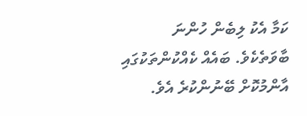ކަމާ އެކު ލިބެން ހުންނަ ބާވަތެކެވެ. ބައެއް ކެއްކުންތަކުގައި އާންމުކޮށް ބޭނުންކުރެ އެވެ.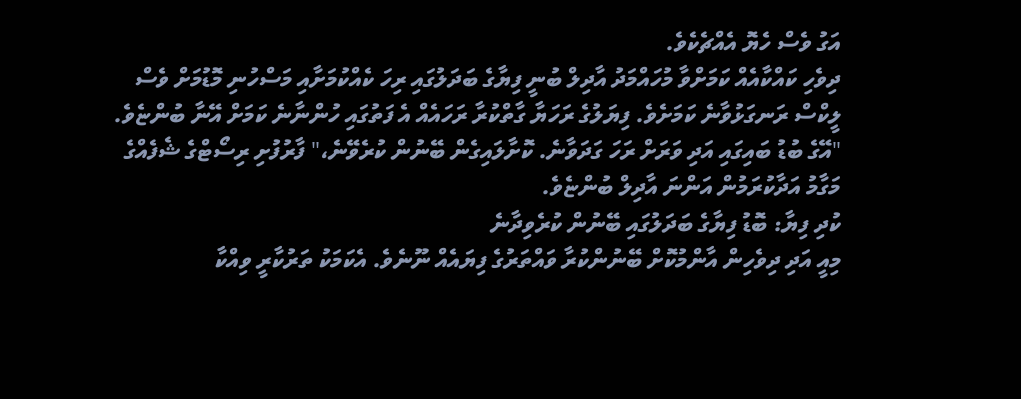އަގު ވެސް ހެޔޮ އެއްޗެކެވެ.
ދިވެހި ކައްކާއެއް ކަމަށްވާ މުހައްމަދު އާދިލް ބުނީ ފިޔާގެ ބަދަލުގައި ރިހަ ކެއްކުމަށާއި މަސްހުނި މޮޑުމަށް ވެސް ލީކްސް ރަނގަޅުވާނެ ކަމަށެވެ. ފިޔަލުގެ ރަހަޔާ ގާތްކުރާ ރަހައެއް އެ ފަތުގައި ހުންނާނެ ކަމަށް އޭނާ ބުންޏެވެ.
"އޭގެ ބުޑު ބައިގައި އަދި ވަރަށް ރަހަ ގަދަވާނެ. ކޮށާލައިގެން ބޭނުން ކުރެވޭނެ،" ފާރުފުށި ރިސޯޓްގެ ޝެފެއްގެ މަގާމު އަދާކުރަމުން އަންނަ އާދިލް ބުންޏެވެ.
ކުދި ފިޔާ: ބޮޑު ފިޔާގެ ބަދަލުގައި ބޭނުން ކުރެވިދާނެ
މިއީ އަދި ދިވެހިން އާންމުކޮށް ބޭނުންކުރާ ވައްތަރުގެ ފިޔައެއް ނޫނެވެ. އެކަމަކު ތަރުކާރީ ވިއްކާ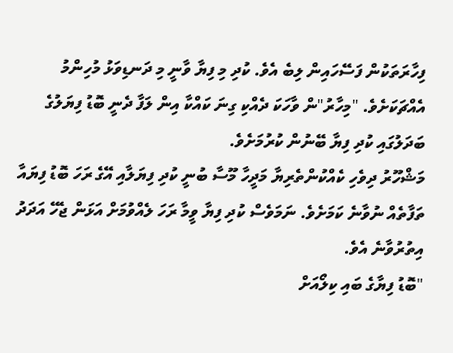ފިހާރަތަކުން ފަސޭހައިން ލިބެ އެވެ. ކުދި މި ފިޔާ ވާނީ މި ދަނޑިވަޅު މުހިންމު އެއްޗަކަށެވެ. "މިހާރު"ން ވާހަކަ ދެއްކި ގިނަ ކައްކާ އިން ލަފާ ދެނީ ބޮޑު ފިޔަލުގެ ބަދަލުގައި ކުދި ފިޔާ ބޭނުން ކުރުމަށެވެ.
މަޝްހޫރު ދިވެހި ކެއްކުންތެރިޔާ މަދީހާ މޫސާ ބުނީ ކުދި ފިޔަލާއި އޭގެ ރަހަ ބޮޑު ފިޔައާ ތަފާތެއް ނުވާނެ ކަމަށެވެ. ނަމަވެސް ކުދި ފިޔާ ވީމާ ރަހަ ލެއްވުމަށް އަޅަން ޖެހޭ އަދަދު އިތުރުވާނެ އެވެ.
"ބޮޑު ފިޔާގެ ބައި ކިލޯއަށް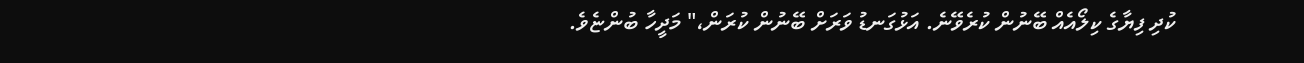ކުދި ފިޔާގެ ކިލޯއެއް ބޭނުން ކުރެވޭނެ. އަޅުގަނޑު ވަރަށް ބޭނުން ކުރަން،" މަދީހާ ބުންޏެވެ.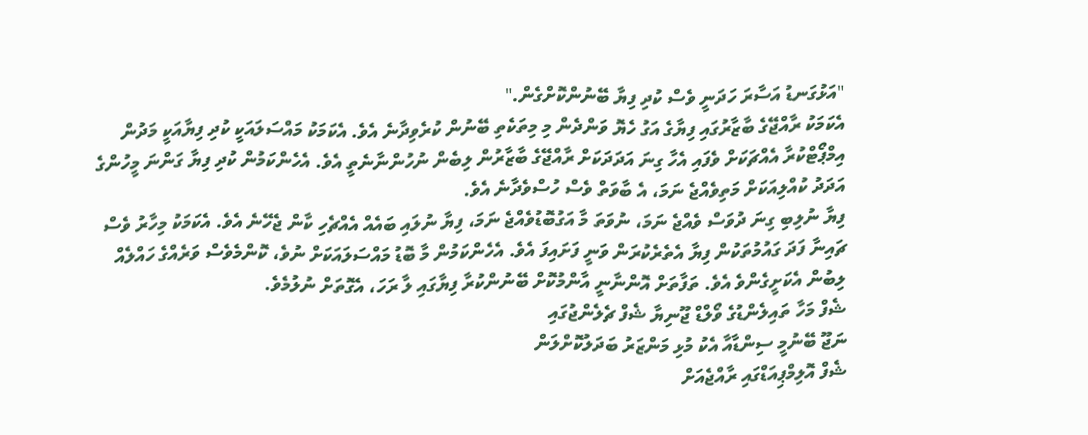"އަޅުގަނޑު އަސާރަ ހަދަނީ ވެސް ކުދި ފިޔާ ބޭނުންކޮށްގެން."
އެކަމަކު ރާއްޖޭގެ ބާޒާރުގައި ފިޔާގެ އަގު ހެޔޮ ވަންދެން މި މިތަކެތި ބޭނުން ކުރެވިދާނެ އެވެ. އެކަމަކު މައްސަލައަކީ ކުދި ފިޔާއަކީ މަދުން އިމްޕޯޓްކުރާ އެއްޗަކަށް ވެފައި އެހާ ގިނަ އަދަދަކަށް ރާއްޖޭގެ ބާޒާރުން ލިބެން ނުހުންނާނެތީ އެވެ. އެހެންކަމުން ކުދި ފިޔާ ގަންނަ މީހުންގެ އަދަދު ކުއްލިއަކަށް މަތިވެއްޖެ ނަމަ، އެ ބާވަތް ވެސް ހުސްވެދާނެ އެވެ.
ފިޔާ ނުލިބި ގިނަ ދުވަސް ވެއްޖެ ނަމަ، ނުވަތަ މާ އަގުބޮޑުވެއްޖެ ނަމަ، ފިޔާ ނުލައި ބައެއް އެއްޗެހި ކާން ޖެހޭނެ އެވެ. އެކަމަކު މިހާރު ވެސް ޗައިނާ ފަދަ ގައުމުތަކުން ފިޔާ އެތެރެކުރަން ވަނީ ފަށައިފަ އެވެ. އެހެންކަމުން މާ ބޮޑު މައްސަލައަކަށް ނުވެ، ކޮންމެވެސް ވަރެއްގެ ހައްލެއް ލިބުން އެކަށީގެންވެ އެވެ. ތަފާތަށް އޮންނާނީ އާންމުކޮށް ބޭނުންކުރާ ފިޔާގައި ލާ ރަހަ، އެގޮތަށް ނުލުމެވެ.
ޝެފް މަހާ ތައިލެންޑުގެ ވޯލްޑް ޖޫނިޔާ ޝެފް ޗެލެންޖުގައި
ނަޖޫ ބޭނުމީ ސިންޑާއާ އެކު މުޅި މަންޒަރު ބަދަލުކޮށްލަން
ޝެފް އޮލިމްޕިއަޑްގައި ރާއްޖެއަށް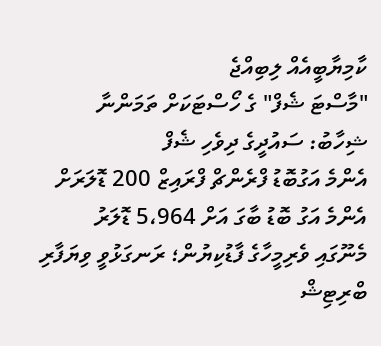ކާމިޔާބީއެއް ލިބިއްޖެ
"މާސްޓަ ޝެފް" ގެ ހޯސްޓަކަށް ތަމަންނާ
ޝިހާބު: ސައުދީގެ ދިވެހި ޝެފް
އެންމެ އަގުބޮޑު ފްރެންޗް ފްރައިޒް 200 ޑޮލަރަށް
އެންމެ އަގު ބޮޑު ބާގަ އަށް 5،964 ޑޮލަރު
މެނޫގައި ވެރިމީހާގެ ފާޑުކިޔުން؛ ރަނގަޅުވީ ވިޔަފާރި
ބްރިޓިޝް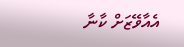އެއާވޭޒަށް ކާނާ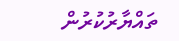ތައްޔާރުކުރުން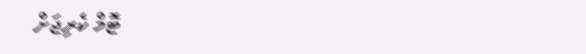ޓޮމް ކެރިޖަށް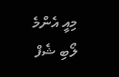މިއީ އެންމެ ލޯބި ޝެފް